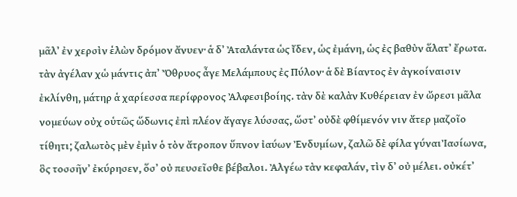μᾶλʼ ἐν χερσὶν ἑλὼν δρόμον ἄνυεν· ἁ δʼ Ἀταλάντα ὡς ἴδεν, ὡς ἐμάνη, ὡς ἐς βαθὺν ἅλατʼ ἔρωτα. τὰν ἀγέλαν χὡ μάντις ἀπʼ Ὄθρυος ἆγε Μελάμπους ἐς Πύλον· ἁ δὲ Βίαντος ἐν ἀγκοίναισιν ἐκλίνθη, μάτηρ ἁ χαρίεσσα περίφρονος Ἀλφεσιβοίης. τὰν δὲ καλὰν Κυθέρειαν ἐν ὤρεσι μᾶλα νομεύων οὐχ οὑτῶς ὥδωνις ἐπὶ πλέον ἄγαγε λύσσας, ὥστʼ οὐδὲ φθίμενόν νιν ἄτερ μαζοῖο τίθητι; ζαλωτὸς μὲν ἐμὶν ὁ τὸν ἄτροπον ὕπνον ἰαύων Ἐνδυμίων, ζαλῶ δὲ φίλα γύναιἸασίωνα, ὃς τοσσῆνʼ ἐκύρησεν, ὅσʼ οὐ πευσεῖσθε βέβαλοι. Ἀλγέω τὰν κεφαλάν, τὶν δʼ οὐ μέλει. οὐκέτʼ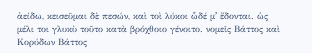ἀείδω, κεισεῦμαι δὲ πεσών, καὶ τοὶ λύκοι ὧδέ μʼ ἔδονται. ὡς μέλι τοι γλυκὺ τοῦτο κατὰ βρόχθοιο γένοιτο. νομεῖς Βάττος καὶ Κορύδων Βάττος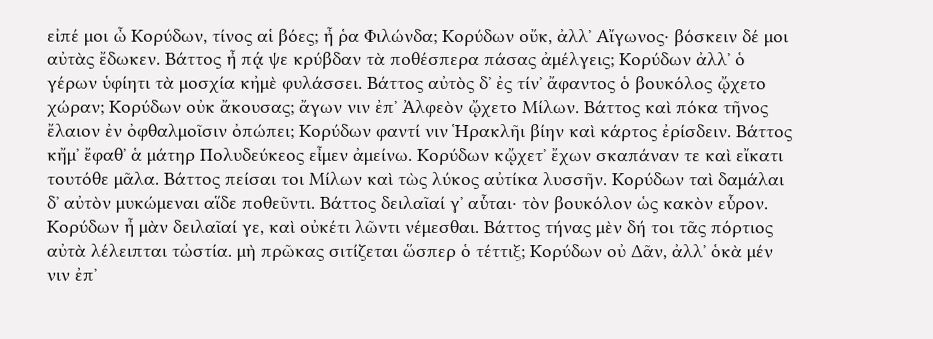εἰπέ μοι ὦ Κορύδων, τίνος αἱ βόες; ἦ ῥα Φιλώνδα; Κορύδων οὔκ, ἀλλʼ Αἴγωνος· βόσκειν δέ μοι αὐτὰς ἔδωκεν. Βάττος ἦ πᾴ ψε κρύβδαν τὰ ποθέσπερα πάσας ἀμέλγεις; Κορύδων ἀλλʼ ὁ γέρων ὑφίητι τὰ μοσχία κἠμὲ φυλάσσει. Βάττος αὐτὸς δʼ ἐς τίνʼ ἄφαντος ὁ βουκόλος ᾤχετο χώραν; Κορύδων οὐκ ἄκουσας; ἄγων νιν ἐπʼ Ἀλφεὸν ᾤχετο Μίλων. Βάττος καὶ πόκα τῆνος ἔλαιον ἐν ὀφθαλμοῖσιν ὀπώπει; Κορύδων φαντί νιν Ἡρακλῆι βίην καὶ κάρτος ἐρίσδειν. Βάττος κἤμʼ ἔφαθʼ ἁ μάτηρ Πολυδεύκεος εἶμεν ἀμείνω. Κορύδων κᾤχετʼ ἔχων σκαπάναν τε καὶ εἴκατι τουτόθε μᾶλα. Βάττος πείσαι τοι Μίλων καὶ τὼς λύκος αὐτίκα λυσσῆν. Κορύδων ταὶ δαμάλαι δʼ αὐτὸν μυκώμεναι αἵδε ποθεῦντι. Βάττος δειλαῖαί γʼ αὗται· τὸν βουκόλον ὡς κακὸν εὗρον. Κορύδων ἦ μὰν δειλαῖαί γε, καὶ οὐκέτι λῶντι νέμεσθαι. Βάττος τήνας μὲν δή τοι τᾶς πόρτιος αὐτὰ λέλειπται τὠστία. μὴ πρῶκας σιτίζεται ὥσπερ ὁ τέττιξ; Κορύδων οὐ Δᾶν, ἀλλʼ ὁκὰ μέν νιν ἐπʼ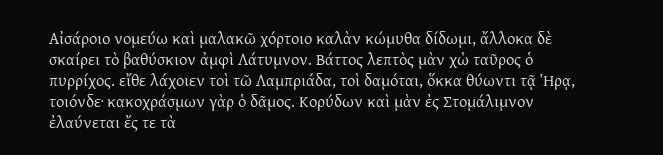Αἰσάροιο νομεύω καὶ μαλακῶ χόρτοιο καλὰν κώμυθα δίδωμι, ἄλλοκα δὲ σκαίρει τὸ βαθύσκιον ἀμφὶ Λάτυμνον. Βάττος λεπτὸς μὰν χὡ ταῦρος ὁ πυρρίχος. εἴθε λάχοιεν τοὶ τῶ Λαμπριάδα, τοὶ δαμόται, ὅκκα θύωντι τᾷ Ἡρᾳ, τοιόνδε· κακοχράσμων γὰρ ὁ δᾶμος. Κορύδων καὶ μὰν ἐς Στομάλιμνον ἐλαύνεται ἔς τε τὰ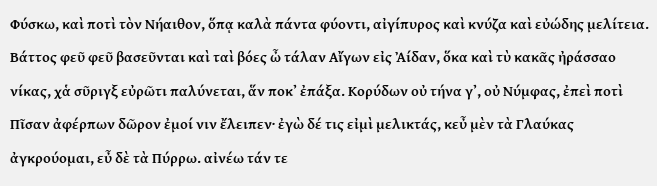Φύσκω, καὶ ποτὶ τὸν Νήαιθον, ὅπᾳ καλὰ πάντα φύοντι, αἰγίπυρος καὶ κνύζα καὶ εὐώδης μελίτεια. Βάττος φεῦ φεῦ βασεῦνται καὶ ταὶ βόες ὦ τάλαν Αἴγων εἰς Ἀίδαν, ὅκα καὶ τὺ κακᾶς ἠράσσαο νίκας, χἁ σῦριγξ εὐρῶτι παλύνεται, ἅν ποκʼ ἐπάξα. Κορύδων οὐ τήνα γʼ, οὐ Νύμφας, ἐπεὶ ποτὶ Πῖσαν ἀφέρπων δῶρον ἐμοί νιν ἔλειπεν· ἐγὼ δέ τις εἰμὶ μελικτάς, κεὖ μὲν τὰ Γλαύκας ἀγκρούομαι, εὖ δὲ τὰ Πύρρω. αἰνέω τάν τε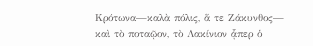Κρότωνα—καλὰ πόλις, ἅ τε Ζάκυνθος— καὶ τὸ ποταῷον, τὸ Λακίνιον ᾇπερ ὁ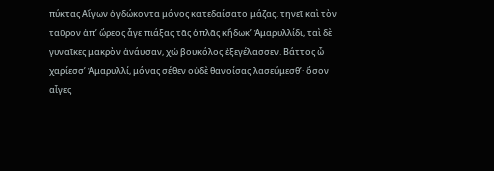πύκτας Αἴγων ὀγδώκοντα μόνος κατεδαίσατο μάζας. τηνεῖ καὶ τὸν ταῦρον ἀπʼ ὤρεος ἆγε πιάξας τᾶς ὁπλᾶς κἤδωκʼ Ἀμαρυλλίδι, ταὶ δὲ γυναῖκες μακρὸν ἀνάυσαν, χὡ βουκόλος ἐξεγέλασσεν. Βάττος ὦ χαρίεσσʼ Ἀμαρυλλί, μόνας σέθεν οὐδὲ θανοίσας λασεύμεσθʼ· ὅσον αἶγες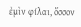ἐμὶν φίλαι, ὅσσον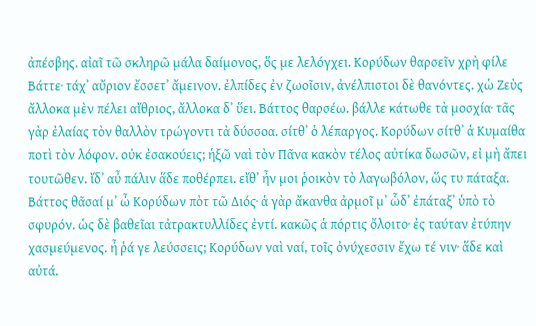ἀπέσβης. αἰαῖ τῶ σκληρῶ μάλα δαίμονος, ὅς με λελόγχει. Κορύδων θαρσεῖν χρὴ φίλε Βάττε· τάχʼ αὔριον ἔσσετʼ ἄμεινον. ἐλπίδες ἐν ζωοῖσιν, ἀνέλπιστοι δὲ θανόντες. χὡ Ζεὺς ἄλλοκα μὲν πέλει αἴθριος, ἄλλοκα δʼ ὕει. Βάττος θαρσέω. βάλλε κάτωθε τὰ μοσχία· τᾶς γὰρ ἐλαίας τὸν θαλλὸν τρώγοντι τὰ δύσσοα. σίτθʼ ὁ λέπαργος. Κορύδων σίτθʼ ἁ Κυμαίθα ποτὶ τὸν λόφον. οὐκ ἐσακούεις; ἡξῶ ναὶ τὸν Πᾶνα κακὸν τέλος αὐτίκα δωσῶν, εἰ μὴ ἄπει τουτῶθεν. ἴδʼ αὖ πάλιν ἅδε ποθέρπει. εἴθʼ ἦν μοι ῥοικὸν τὸ λαγωβόλον, ὥς τυ πάταξα. Βάττος θᾶσαί μʼ ὦ Κορύδων πὸτ τῶ Διός· ἁ γὰρ ἄκανθα ἀρμοῖ μʼ ὧδʼ ἐπάταξʼ ὑπὸ τὸ σφυρόν. ὡς δὲ βαθεῖαι τἀτρακτυλλίδες ἐντί. κακῶς ἁ πόρτις ὄλοιτο· ἐς ταύταν ἐτύπην χασμεύμενος. ἦ ῥά γε λεύσσεις; Κορύδων ναὶ ναί, τοῖς ὀνύχεσσιν ἔχω τέ νιν· ἅδε καὶ αὐτά.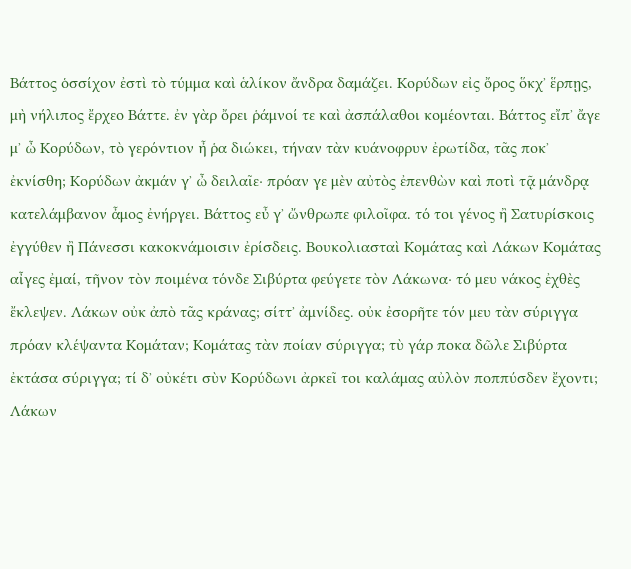Βάττος ὁσσίχον ἐστὶ τὸ τύμμα καὶ ἁλίκον ἄνδρα δαμάζει. Κορύδων εἰς ὄρος ὅκχʼ ἕρπῃς, μὴ νήλιπος ἔρχεο Βάττε. ἐν γὰρ ὄρει ῥάμνοί τε καὶ ἀσπάλαθοι κομέονται. Βάττος εἴπʼ ἄγε μʼ ὦ Κορύδων, τὸ γερόντιον ἦ ῥα διώκει, τήναν τὰν κυάνοφρυν ἐρωτίδα, τᾶς ποκʼ ἐκνίσθη; Κορύδων ἀκμάν γʼ ὦ δειλαῖε· πρόαν γε μὲν αὐτὸς ἐπενθὼν καὶ ποτὶ τᾷ μάνδρᾳ κατελάμβανον ἆμος ἐνήργει. Βάττος εὖ γʼ ὤνθρωπε φιλοῖφα. τό τοι γένος ἢ Σατυρίσκοις ἐγγύθεν ἢ Πάνεσσι κακοκνάμοισιν ἐρίσδεις. Βουκολιασταὶ Κομάτας καὶ Λάκων Κομάτας αἶγες ἐμαί, τῆνον τὸν ποιμένα τόνδε Σιβύρτα φεύγετε τὸν Λάκωνα· τό μευ νάκος ἐχθὲς ἔκλεψεν. Λάκων οὐκ ἀπὸ τᾶς κράνας; σίττʼ ἀμνίδες. οὐκ ἐσορῆτε τόν μευ τὰν σύριγγα πρόαν κλέψαντα Κομάταν; Κομάτας τὰν ποίαν σύριγγα; τὺ γάρ ποκα δῶλε Σιβύρτα ἐκτάσα σύριγγα; τί δʼ οὐκέτι σὺν Κορύδωνι ἀρκεῖ τοι καλάμας αὐλὸν ποππύσδεν ἔχοντι; Λάκων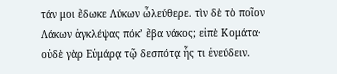τάν μοι ἔδωκε Λύκων ὦλεύθερε. τὶν δὲ τὸ ποῖον Λάκων ἀγκλέψας πόκʼ ἔβα νάκος; εἰπὲ Κομάτα· οὐδὲ γὰρ Εὐμάρᾳ τῷ δεσπότᾳ ἦς τι ἐνεύδειν.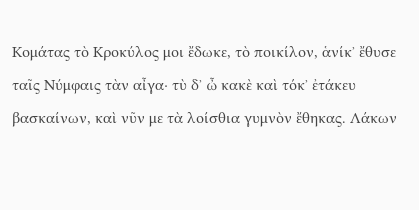Κομάτας τὸ Κροκύλος μοι ἔδωκε, τὸ ποικίλον, ἁνίκʼ ἔθυσε ταῖς Νύμφαις τὰν αἶγα· τὺ δʼ ὦ κακὲ καὶ τόκʼ ἐτάκευ βασκαίνων, καὶ νῦν με τὰ λοίσθια γυμνὸν ἔθηκας. Λάκων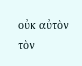οὐκ αὐτὸν τὸν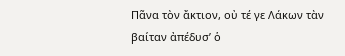Πᾶνα τὸν ἄκτιον, οὐ τέ γε Λάκων τὰν βαίταν ἀπέδυσʼ ὁ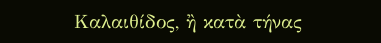Καλαιθίδος, ἢ κατὰ τήνας